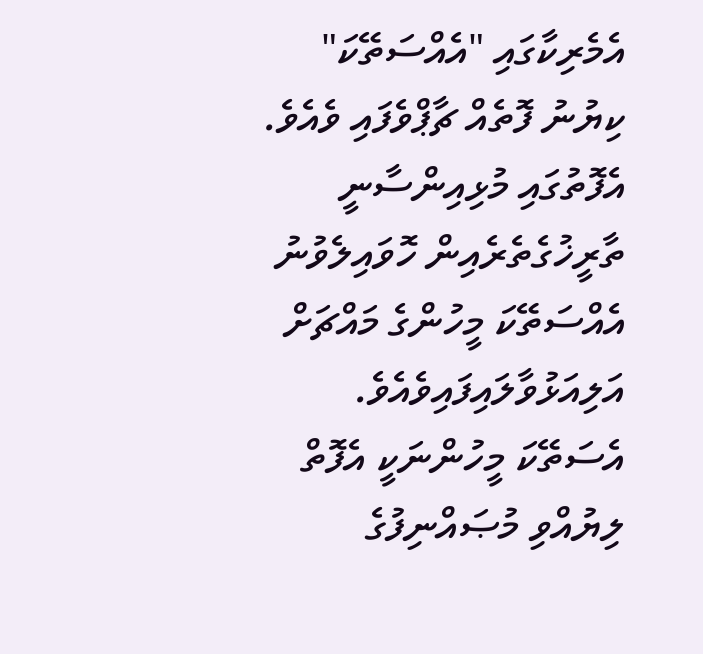އެމެރިކާގައި "އެއްސަތޭކަ" ކިޔުނު ފޮތެއް ޗާޕްވެފައި ވެއެވެ. އެފޮތުގައި މުޅިއިންސާނީ ތާރީޚުގެތެރެއިން ހޮވައިލެވުނު އެއްސަތޭކަ މީހުންގެ މައްޗަށް އަލިއަޅުވާލައިފައިވެއެވެ. އެސަތޭކަ މީހުންނަކީ އެފޮތް ލިޔުއްވި މުޞައްނިފުގެ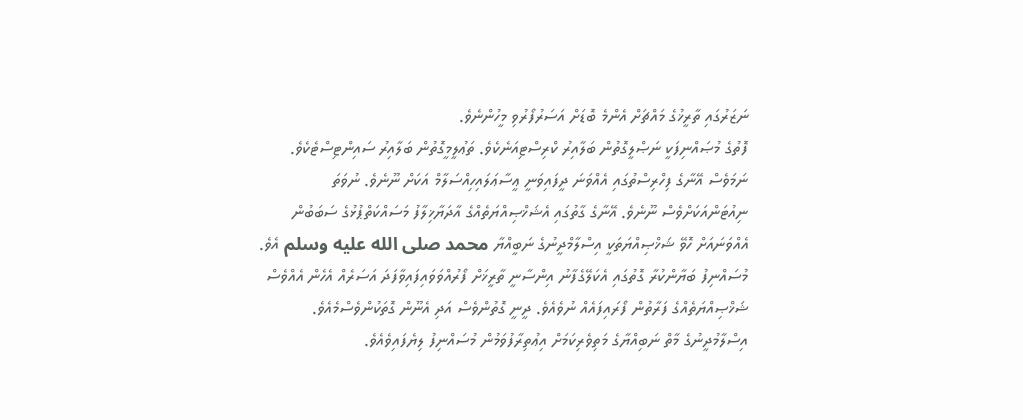ނަޒަރުގައި ތާރީޚުގެ މައްޗަށް އެންމެ ބޮޑަށް އަސަރުފޯރުވި މީހުންނެވެ.
ފޮތުގެ މުޞައްނިފަކީ ނަޞްލީގޮތުން ބަލާއިރު ކްރިސްޓިއަނެކެވެ. ތަޢުލީމީގޮތުން ބަލާއިރު ސައިންޓިސްޓެކެވެ. ނަމަވެސް އޭނާގެ ފިހްރިސްތުގައި އެއްވަނަ ދީފައިވަނީ ޢީސާޢަލައިހިއްސަލާމް އަކަށް ނޫނެވެ. ނުވަތަ ނިއުޓަންއަކަށްވެސް ނޫނެވެ. އޭނާގެ ގާތުގައި އެޝަޚްޞިއްޔަތެއްގެ އާދަޔާޚިލާފު މަސައްކަތްޕުޅުގެ ސަބަބުން އެއްވަނައަށް ހޮވޭ ޝަޚްޞިއްޔަތަކީ އިސްލާމްދީނުގެ ނަބީއްޔާ محمد صلى الله عليه وسلم އެވެ. މުސައްނިފު ބަޔާންކުރާ ގޮތުގައި އެކަލޭގެފާނު އިންސާނީ ތާރީޚަށް ފޯރުއްވަވައިފައިވާފަދަ އަސަރެއް އެހެން އެއްވެސް ޝަޚްޞިއްޔަތެއްގެ ފަރާތުން ފޯރައިފައެއް ނުވެއެވެ. ދީނީ ގޮތުންވެސް އަދި އެނޫން ގޮތަކުންވެސްމެއެވެ.
އިސްލާމުދީނުގެ މާތް ނަބިއްޔާގެ މަތިވެރިކަމަށް އިޢުތިރާފުވަމުން މުސައްނިފު ލިޔެފައިވެއެވެ.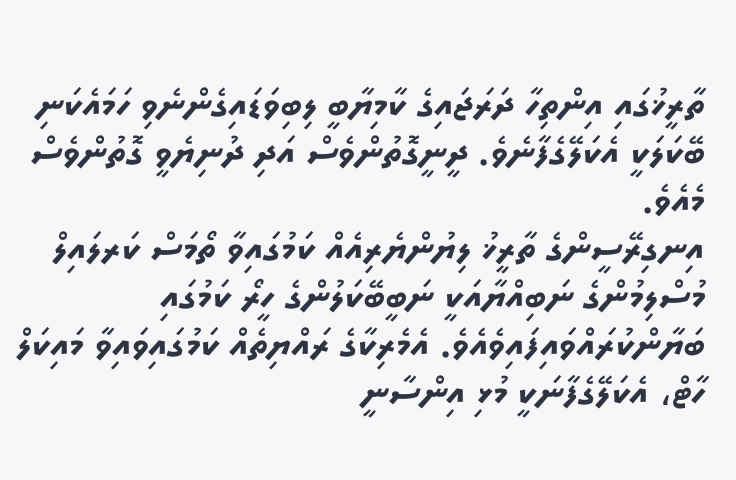ތާރީޚުގައި އިންތިހާ ދަރަޖައިގެ ކާމިޔާބީ ލިބިވަޑައިގެންނެވި ހަމައެކަނި ބޭކަލަކީ އެކަލޭގެފާނެވެ. ދީނީގޮތުންވެސް އަދި ދުނިޔެވީ ގޮތުންވެސް މެއެވެ.
އިނގިރޭސީންގެ ތާރީޚު ލިޔުންޔެރިއެއް ކަމުގައިވާ ތޯމަސް ކަރލައިލް މުސްލިމުންގެ ނަބިއްޔާއަކީ ނަބީބޭކަލުންގެ ހީރޯ ކަމުގައި ބަޔާންކުރައްވައިފައިވެއެވެ. އެމެރިކާގެ ރައްޔިތެއް ކަމުގައިވައިވާ މައިކަލް ހާޓް، އެކަލޭގެފާނަކީ މުޅި އިންސާނީ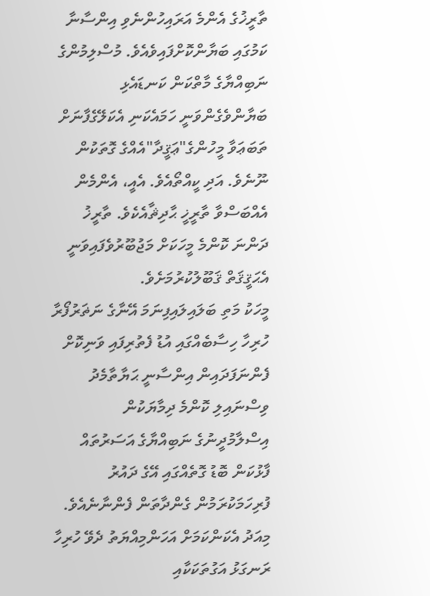ތާރީޚުގެ އެންމެ އަރައިހުންނެވި އިންސާނާ ކަމުގައި ބަޔާންކޮށްފައިވެއެވެ. މުސްލިމުންގެ ނަބިއްޔާގެ މާތްކަން ކަނޑައެޅި ބަޔާންވެގެންވަނީ ހަމައެކަނި އެކަލޭގެފާނަށް ތަބަޢަވާ މީހުންގެ"ޢަޤީދާ"އެއްގެ ގޮތަކުން ނޫނެވެ. އަދި ކީއްތޯއެވެ. އެއީ، އެންމެން އެއްބަސްވާ ތާރީޚީ ޙާދިޘާއެކެވެ. ތާރީޚު ދަންނަ ކޮންމެ މީހަކަށް މަޖުބޫރުވެފައިވަނީ އެޙަޤީޤަތް ޤަބޫލުކުރުމަށެވެ.
މީހަކު މަތި ބަލައިލައިފިނަމަ އޭނާގެ ނަޡަރުފޯރާ ހުރިހާ ހިސާބެއްގައި އުޑު ފެތުރިފައި ވަނިކޮށް ފެންނަފަދައިން އިންސާނީ ޙަޔާތާމެދު ވިސްނައިލި ކޮންމެ ދިމާޔަކުން އިސްލާމުދީނުގެ ނަބިއްޔާގެ އަސަރުތައް ފާޅުކަން ބޮޑު ގޮތެއްގައި އޭގެ ދައުރު ފުރިހަމަކުރަމުން ގެންދާތަން ފެންނާނެއެވެ. މިއަދު އެކަންކަމަށް އަހަންމިއްޔަތު ދެވޭ ހުރިހާ ރަނގަޅު އަގުތަކަކާއި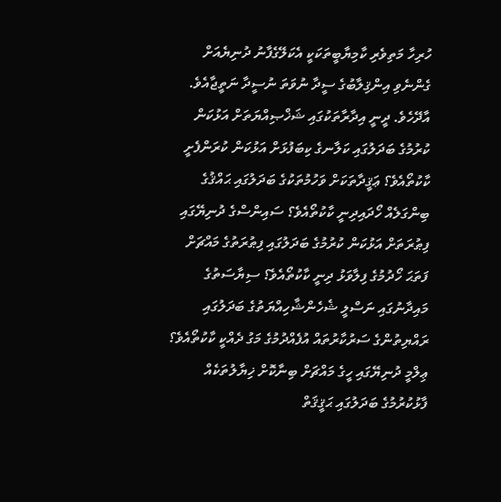ހުރިހާ މަތިވެރި ކާމިޔާބީތަކަކީ އެކަލޭގެފާނު ދުނިޔެއަށް ގެންނެވި އިންޤިލާބުގެ ސީދާ ނުވަތަ ނުސީދާ ނަތީޖާއެވެ.
އާދޭހެވެ. ދީނީ އިދާރާތަކުގައި ޝަޚްޞިއްޔަތަށް އަޅުކަން ކުރުމުގެ ބަދަލުގައި ކަލާނގެ ކިބަފުޅަށް އަޅުކަން ކުރަންފެށީ ކާކުތޯއެވެ؟ ޢަޤީދާތަކަށް ވަހުމުތަކުގެ ބަދަލުގައި ޙައްޤުގެ ބިންގަލެއް ހޯދައިދިނީ ކާކުތޯއެވެ؟ ސައިންސްގެ ދުނިޔޭގައި ފިޠުރަތަށް އަޅުކަން ކުރުމުގެ ބަދަލުގައި ފިޠުރަތުގެ މައްޗަށް ފަތަޙަ ހޯދުމުގެ ފިލާވަޅު ދިނީ ކާކުތޯއެވެ؟ ސިޔާސަތުގެ މައިދާނުގައި ނަސްލީ ޝެހެންޝާހިއްޔަތުގެ ބަދަލުގައި ރައްޔިތުންގެ ސަރުކާރުތައް އުފެއްދުމުގެ މަގު ދެއްކީ ކާކުތޯއެވެ؟ ޢިލްމީ ދުނިޔޭގައި ހީގެ މައްޗަށް ބިނާކޮށް ޚިޔާލުތަކެއް ފާޅުކުރުމުގެ ބަދަލުގައި ޙަޤީޤަތް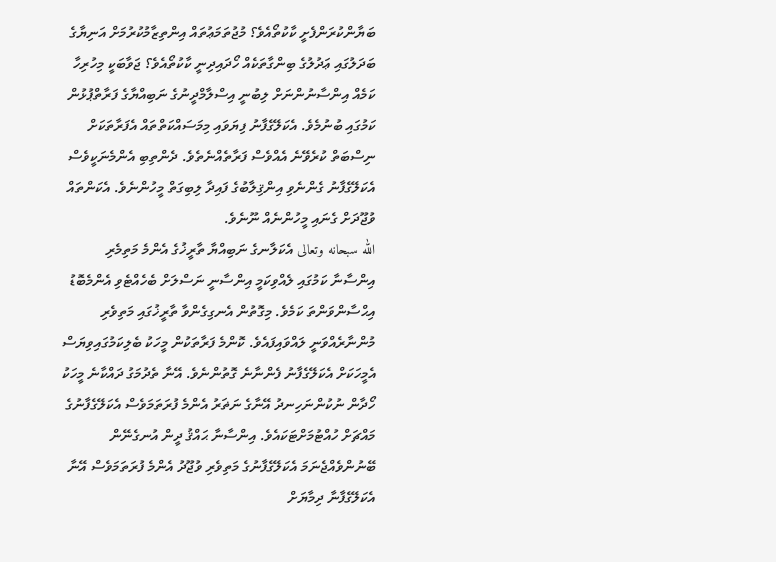ބަޔާންކުރަންފެށީ ކާކުތޯއެވެ؟ މުޖުތަމަޢުތައް އިންތިޒާމުކުރުމަށް އަނިޔާގެ ބަދަލުގައި ޢަދުލުގެ ބިންގާތަކެއް ހޯދައިދިނީ ކާކުތޯއެވެ؟ ޖަވާބަކީ މިހުރިހާ ކަމެއް އިންސާނުންނަށް ލިބުނީ އިސްލާމްދީނުގެ ނަބިއްޔާގެ ފަރާތްޕުޅުން ކަމުގައި ބުނުމެވެ. އެކަލޭގެފާނު ފިޔަވައި މިމަސައްކަތްތައް އެފަރާތަކަށް ނިސްބަތް ކުރެވޭނެ އެއްވެސް ފަރާތެއްނެތެވެ. ދެންތިބި އެންމެނަކީވެސް އެކަލޭގެފާނު ގެންނެވި އިންޤިލާބުގެ ފައިދާ ލިބިގަތް މީހުންނެވެ. އެކަންތައް ވުޖޫދަށް ގެނައި މީހުންނެއް ނޫނެވެ.
الله سبحانه وتعالى އެކަލާނގެ ނަބިއްޔާ ތާރީޚުގެ އެންމެ މަތިމެރި އިންސާނާ ކަމުގައި ލެއްވިކަމީ އިންސާނީ ނަސްލަށް ބެހެއްޓެވި އެންމެބޮޑު އިޙްސާންވަންތަ ކަމެވެ. މިގޮތުން އެނގިގެންވާ ތާރީޚުގައި މަތިވެރި މުންނާރެއްވަނީ ލައްވައިފައެވެ. ކޮންމެ ފަރާތަކުން މީހަކު ބެލިކަމުގައިވިޔަސް އެމީހަކަށް އެކަލޭގެފާނު ފެންނާނެ ގޮތުންނެވެ. އޭނާ ތެދުމަގު ދައްކާނެ މީހަކު ހޯދާން ނުކުންނަހިނދު އޭނާގެ ނަޡަރު އެންމެ ފުރަތަމަވެސް އެކަލޭގެފާނުގެ މައްޗަށް ހުއްޓުމަށްޓަކައެވެ. އިންސާނާ ޙައްޤު ދީން އުނގެނޭން ބޭނުންވެއްޖެނަމަ އެކަލޭގެފާނުގެ މަތިވެރި ވުޖޫދު އެންމެ ފުރަތަމަވެސް އޭނާ އެކަލޭގެފާނާ ދިމާޔަށް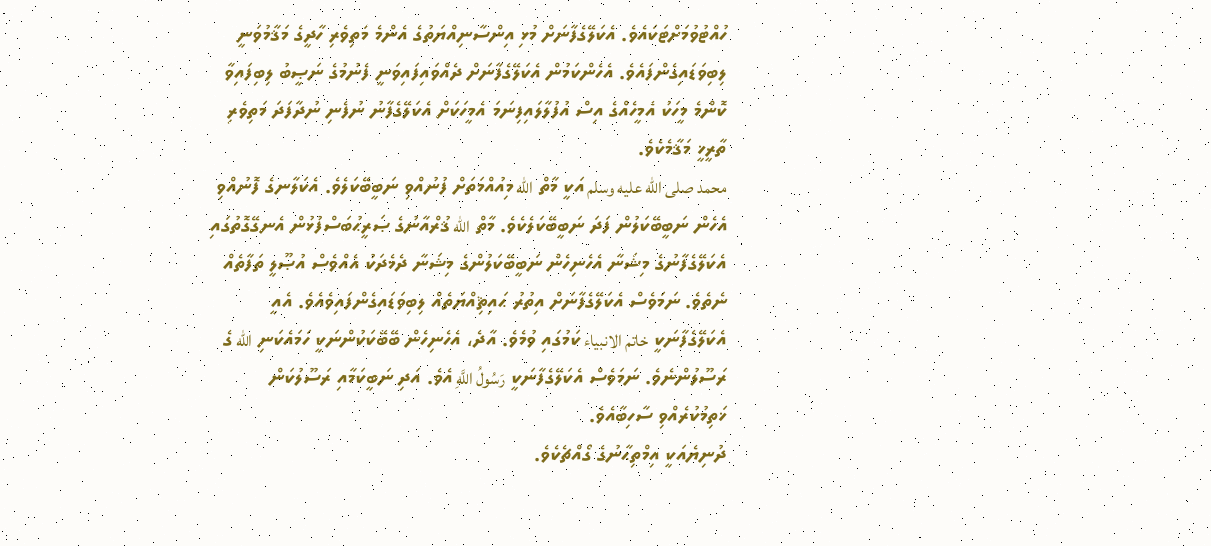ހުއްޓުވުމަށްޓަކައެވެ. އެކަލޭގެފާނަށް މުޅި އިންސާނިއްޔަތުގެ އެންމެ މަތިވެރި ހާދީގެ މަޤާމުވަނީ ލިބިވަޑައިގެންފައެވެ. އެހެންކަމުން އެކަލޭގެފާނަށް ދެއްވައިފައިވަނީ ފެނުމުގެ ނަޞީބު ލިބިފައިވާ ކޮންމެ މީހަކު އެމީހެއްގެ އިސް އުފުލާލައިފިނަމަ އެމީހަކަށް އެކަލޭގެފާނު ނުފެނި ނުދާފަދަ މަތިވެރި ތާރީޚީ މަޤާމެކެވެ.
محمد صلى الله عليه وسلم އަކީ މާތް الله މިއުއްމަތަށް ފުނުއްވި ނަބީބޭކަލެވެ. އެކަލާނގެ ފޮނުއްވި އެހެން ނަބީބޭކަލުން ފަދަ ނަބީބޭކަލެކެވެ. މާތް الله ޤުރްއާނުގެ ޞަރީޙުބަސްފުޅުން އެނގޭގޮތުގައި އެކަލޭގެފާނުގެ މިޝަނާ އެހެނިހެން ނަބީބޭކަލުންގެ މިޝަނާ ދެމެދަކު އެއްވެސް އުޞޫލީ ތަފާތެއް ނެތެވެ. ނަމަވެސް އެކަލޭގެފާނަށް އިތުރު ޙައިޘިއްޔަތެއް ލިބިވަޑައިގެންފައިވެއެވެ. އެއީ އެކަލޭގެފާނަކީ خاتم الانبياء ކަމުގައި ވުމެވެ. އާދެ، އެހެނިހެން ބޭބޭކަކުންނަކީ ހަމައެކަނި الله ގެ ރަސޫލުންނެވެ. ނަމަވެސް އެކަލޭގެފާނަކީ رَسُولُ اللَّهِ އެވެ. އަދި ނަބީކަމާއި ރަސޫލުކަން ޚަތިމުކުރެއްވި ސާހިބާއެވެ.
ދުނިޔެއަކީ އިމްތިޙާނުގެ ގޯއްޗެކެވެ.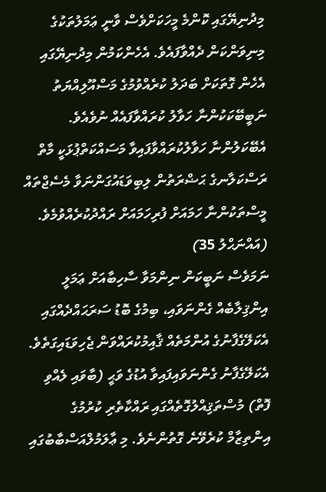މިދުނިޔޭގައި ކޮންމެ މީހަކަށްވެސް ވާނީ ޢަމަލުތަކުގެ މިނިވަންކަން ދެއްވާފައެވެ. އެހެންކަމުން މިދުނިޔޭގައި އެހެން ގޮތަކަށް ބަދަލު ކުރެއްވުމުގެ މަސްއޫލިއްޔަތު ނަބީބޭކަކުންނާ ހަވާލު ކުރައްވާފައެއް ނުވެއެވެ. އެބޭކަލުންނާ ހަވާލުކުރައްވާފައިވާ މަސައްކަތްޕުޅަކީ މާތް ރަސްކަލާނގެ ޙަޟްރަތުން ލިބިވަޑައުގަންނަވާ މެސެޖްތައް މީސްތަކުންނާ ހަމައަށް ފުރިހަމައަށް ރައްދުކުރެއްވުމެވެ. (އައްނަޙްލު 35)
ނަމަވެސް ނަބީކަން ނިންމަވާ ސާހިބާއަށް ޢަމަލީ އިންޤިލާބެއް ގެންނަވައި، ބިމުގެ ބޮޑު ސަރަޙައްދެއްގައި އެކަލޭގެފާނުގެ އުންމަތެއް ޤާއިމުކުރައްވަން ޖެހިވަޑައިގަތެވެ. އެކަލޭގެފާނު ގެންނަވައިފައިވާ އުޑުގެ ވަޙީ (ބާވައި ލެއްވި ފޮތް) މުސްތަޤިއްލުގޮތެއްގައި ރައްކާތެރި ކުރުމުގެ އިންތިޒާމް ކުރެވޭނެ ގޮތުންނެވެ. މި ޢާލަމުލްއަސްބާބުގައި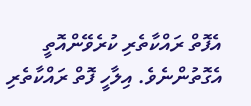އެފޮތް ރައްކާތެރި ކުރެވޭންއޮތީ އެގޮތުންނެވެ. އިލާހީ ފޮތް ރައްކާތެރި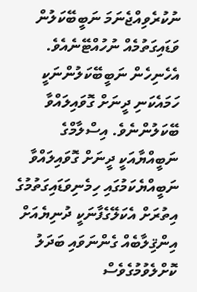ނުކުރެވިއްޖެނަމަ ނަބީބޭކަލުން ވަޑައިގަތުމެއް ނުހުއްޓޭނެއެވެ. އެހެނިހެން ނަބީބޭކަލުންނަކީ ހަމައެކަނި ދީނަށް ގޮވައިލައްވާ ބޭކަލުންނެވެ. އިސްލާމްގެ ނަބީއްޔާއަކީ ދީނަށް ގޮވައިލައްވާ ނަބީއްޔެކަމުގައި ހިމެނިވަޑައިގަތުމުގެ އިތުރަށް އެކަލޭގެފާނަކީ ދުނިޔެއަށް އިންޤިލާބެއް ގެންނަވައި ބަދަލު ކޮށްލެވުމުގެވެސް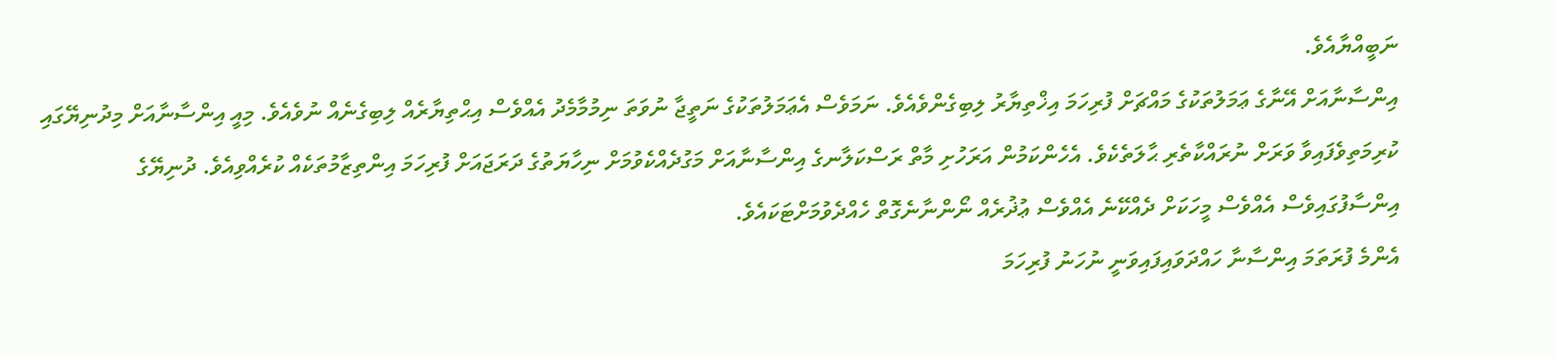ނަބީއްޔާއެވެ.
އިންސާނާއަށް އޭނާގެ ޢަމަލުތަކުގެ މައްޗަށް ފުރިހަމަ އިޚްތިޔާރު ލިބިގެންވެއެވެ. ނަމަވެސް އެޢަމަލުތަކުގެ ނަތީޖާ ނުވަތަ ނިމުމާމެދު އެއްވެސް އިޙްތިޔާރެއް ލިބިގެނެއް ނުވެއެވެ. މިއީ އިންސާނާއަށް މިދުނިޔޭގައި ކުރިމަތިވެފައިވާ ވަރަށް ނުރައްކާތެރި ޙާލަތެކެވެ. އެހެންކަމުން އަރަހުށި މާތް ރަސްކަލާނގެ އިންސާނާއަށް މަގުދެއްކެވުމަށް ނިހާޔަތުގެ ދަރަޖައަށް ފުރިހަމަ އިންތިޒާމުތަކެއް ކުރެއްވިއެވެ. ދުނިޔޭގެ އިންސާފުގައިވެސް އެއްވެސް މީހަކަށް ދެއްކޭނެ އެއްވެސް ޢުޛުރެއް ނޯންނާނެގޮތް ހެއްދެވުމަށްޓަކައެވެ.
އެންމެ ފުރަތަމަ އިންސާނާ ހައްދަވައިފައިވަނީ ނުހަނު ފުރިހަމަ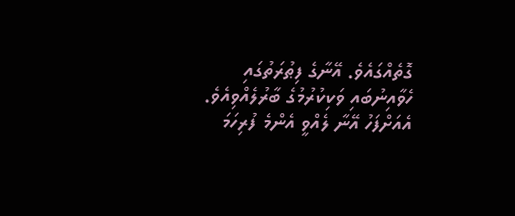ގޮތެއްގައެވެ. އޭނާގެ ފިޠުރަތުގައި ހެވާއިނުބައި ވަކިކުރުމުގެ ބާރުލެއްވިއެވެ. އެއަށްފަހު އޭނާ ލެއްވީ އެންމެ ފުރިހަމަ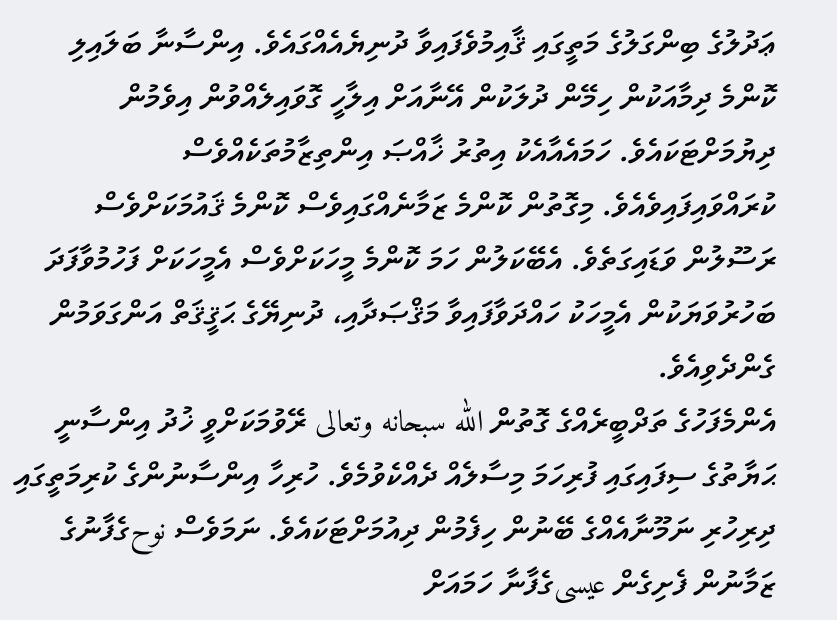ޢަދުލުގެ ބިންގަލުގެ މަތީގައި ޤާއިމުވެފައިވާ ދުނިޔެއެއްގައެވެ. އިންސާނާ ބަލައިލި ކޮންމެ ދިމާއަކުން ހިމޭން ދުލަކުން އޭނާއަށް އިލާހީ ގޮވައިލެއްވުން އިވެމުން ދިޔުމަށްޓަކައެވެ. ހަމައެއާއެކު އިތުރު ޚާއްޞަ އިންތިޒާމުތަކެއްވެސް ކުރައްވައިފައިވެއެވެ. މިގޮތުން ކޮންމެ ޒަމާނެއްގައިވެސް ކޮންމެ ޤައުމަކަށްވެސް ރަސޫލުން ވަޑައިގަތެވެ. އެބޭކަލުން ހަމަ ކޮންމެ މީހަކަށްވެސް އެމީހަކަށް ފަހުމުވާފަދަ ބަހުރުވަޔަކުން އެމީހަކު ހައްދަވާފައިވާ މަޤްޞަދާއި، ދުނިޔޭގެ ޙަޤީޤަތް އަންގަވަމުން ގެންދެވިއެވެ.
އެންމެފަހުގެ ތަދްބީރެއްގެ ގޮތުން الله سبحانه وتعالى ރޭވުމަކަށްވީ ޚުދު އިންސާނީ ޙަޔާތުގެ ސިފައިގައި ފުރިހަމަ މިސާލެއް ދެއްކެވުމެވެ. ހުރިހާ އިންސާނުންގެ ކުރިމަތީގައި ދިރިހުރި ނަމޫނާއެއްގެ ބޭނުން ހިފެމުން ދިއުމަށްޓަކައެވެ. ނަމަވެސް نوحގެފާނުގެ ޒަމާނުން ފެށިގެން عيسىގެފާނާ ހަމައަށް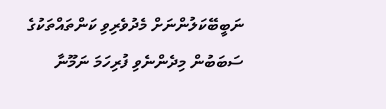ނަބީބޭކަލުންނަށް މެދުވެރިވި ކަންތައްތަކުގެ ސަބަބުން މިދެންނެވި ފުރިހަމަ ނަމޫނާ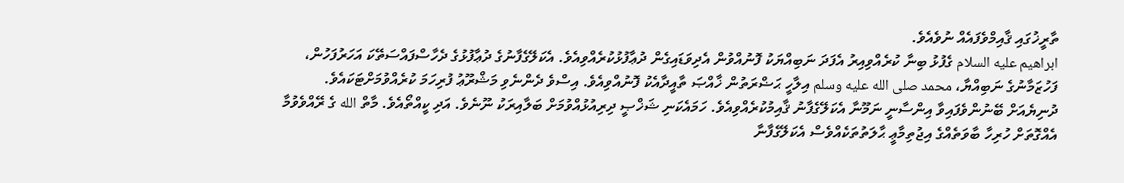ތާރީޚުގައި ޤާއިމްވެފައެއް ނުވެއެވެ.
ابراهيم عليه السلام ގެފުޅު ބިނާ ކުރެއްވިއިރު އެފަދަ ނަބިއްޔަކު ފޮނުއްވުން އެދިވަޑައިގެން ދުޢާފުޅުކުރެއްވިއެވެ. އެކަލޭގެފާނުގެ ދުޢާފުޅުގެ ދެހާސްފައްސަތޭކަ އަހަރުފަހުން، ފަހުޒަމާނުގެ ނަބިއްޔާ، محمد صلى الله عليه وسلم އިލާހީ ޙަޟްރަތުން ޚާއްޞަ ތާއީދާއެކު ފޮނުއްވިއެވެ. އިސްވެ ދެންނެވި މަޝްރޫޢު ފުރިހަމަ ކުރެއްވުމަށްޓަކައެވެ.
ދުނިޔެއަށް ބޭނުންވެފައިވާ އިންސާނީ ނަމޫނާ އެކަލޭގެފާނު ޤާއިމުކުރެއްވިއެވެ. ހަމައެކަނި ޝަޚްޞީ ދިރިއުޅުއްވުމަށް ބަލާއިރަކު ނޫނެވެ. އަދި ކީއްތޯއެވެ. މާތް الله ގެ ރޭއްވެވުމާ އެއްގޮތަށް ހުރިހާ ބާވަތެއްގެ އިޖުތިމާޢީ ޙާލަތުތަކެއްވެސް އެކަލޭގެފާނާ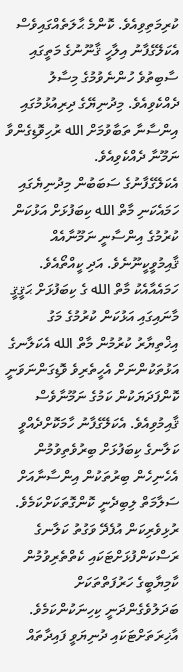ކުރިމަތިވިއެވެ. ކޮންމެ ޙާލަތެއްގައިވެސް އެކަލޭގެފާނު އިލާހީ ޤާނޫނުގެ މަތީގައި ސާބިތުވެ ހުންނެވުމުގެ މިސާލު ދެއްކެވިއެވެ. މިދުނިޔޭގެ ދިރިއުޅުމުގައި އިންސާނާ ތަބާވުމަށް الله ރުހިވޮޑިގެންވާ ނަމޫނާ ދެއްކެވިއެވެ.
އެކަލޭގެފާނުގެ ސަބަބުން މިދުނިޔެގައި ހަމައެކަނި މާތް الله ކިބަފުޅަށް އަޅުކަން ކުރުމުގެ އިންސާނީ ނަމޫނާއެއް ޤާއިމުވީކީނޫނެވެ. އަދި ކީއްތޯއެވެ. ހަމައެއާއެކު މާތް الله ގެ ކިބަފުޅަށް ޙަޤީޤީ މާނައިގައި އަޅުކަން ކުރުމުގެ މަގު އިޚްތިޔާރު ކުރުމުން މާތް الله އެކަލާނގެ އަޅުތަކުންނަށް އެހީތެރިވެ ވޮޑިގަންނަވަނީ ކޮންފަދަޔަކުން ކަމުގެ ނަމޫނާވެސް ޤާއިމުވިއެވެ. އެކަލޭގެފާނު ހާމަކޮށްދެއްވީ ކަލާނގެ ކިބަފުޅަށް ބިރުވެތިވުމުން އެހެނިހެން ބިރުތަކުން އިންސާނާއަށް ސަލާމަތް ލިބިދެނީ ކޮންގޮތަކަށްކަމެވެ. ރުޅިވެރިކަން އުފެދޭ ވަގުތު ކަލާނގެ ރަސްކަންފުޅަށްޓަކައި ކެތްތެރިވުމުން ކާމިޔާބީގެ ހަރުފަތްތަކަށް ބަދަލުވެގެންދަނީ ކިހިނަކުންކަމެވެ. އާޚިރަތަށްޓަކައި ދުނިޔަވީ ފައިދާތައް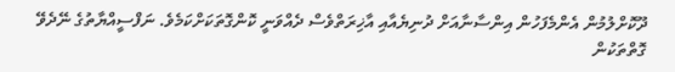ދޫކޮށްލުމުން އެންމެފަހުން އިންސާނާއަށް ދުނިޔެއާއި އާޚިރަތްވެސް ދެއްވަނީ ކޮންގޮތަކަށްކަމެވެ. ނަފްސީއްޔާތުގެ ނޭދެވޭ ގޮތްތަކުން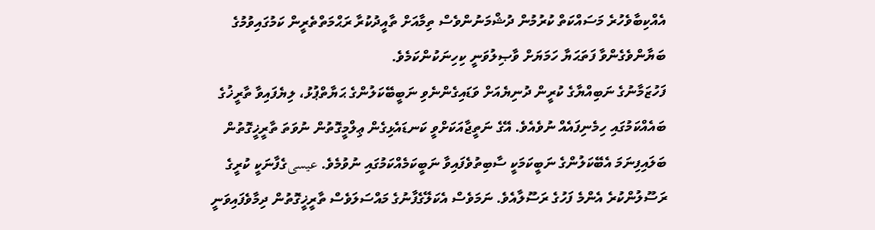އެއްކިބާވެހުރެ މަސައްކަތް ކުރުމުން ދުޝްމަނުންވެސް ތިމާއަށް ތާއީދުކުރާ ރަޙްމަތްތެރީން ކަމުގައިވުމުގެ ބަޔާންވެގެންވާ ފަތަޙަޔާ ހަމަޔަށް ވާޞިލުވަނީ ކިހިނަކުންކަމެވެ.
ފަހުޒަމާނުގެ ނަބިއްޔާގެ ކުރީން ދުނިޔެއަށް ވަޑައިގެންނެވި ނަބީބޭކަލުންގެ ޙަޔާތްޕުޅު، ލިޔެފައިވާ ތާރީޚުގެ ބައެއްކަމުގައި ހިމެނިފައެއް ނުވެއެވެ. އޭގެ ނަތީޖާއަކަށްވީ ކަނޑައެޅިގެން ޢިލްމީގޮތުން ނުވަތަ ތާރީޚީގޮތުން ބަލައިފިނަމަ އެބޭކަލުންގެ ނަބީކަމަކީ ސާބިތުވެފައިވާ ނަބީކަމެއްކަމުގައި ނުވުމެވެ. عيسىގެފާނަކީ ކުރީގެ ރަސޫލުންކުރެ އެންމެ ފަހުގެ ރަސޫލާއެވެ. ނަމަވެސް އެކަލޭގެފާނުގެ މައްސަލަވެސް ތާރީޚީގޮތުން ދިމާވެފައިވަނީ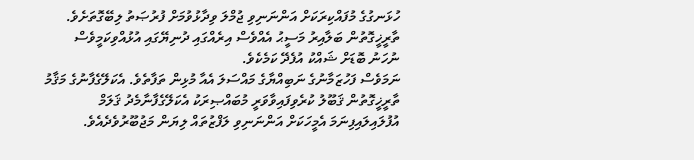ހުޅަނގުގެ މުފައްކިރަކަށް އަންނަނިވި ޖުމްލަ ވިދާޅުވުމަށް ފުރުޞަތު ލިބޭގޮތަށެވެ.
ތާރީޚީގޮތުން ބަލާއިރު މަސީޙު އެއްވެސް އިރެއްގައި ދުނިޔޭގައި އުޅުއްވިކަމީވެސް ނުހަނު ބޮޑަށް ޝައްކު އުފެދޭ ކަމެކެވެ.
ނަމަވެސް ފަހުޒަމާނުގެ ނަބިއްޔާގެ މައްސަލަ އެއާ މުޅިން ތަފާތެވެ. އެކަލޭގެފާނުގެ މަޤާމު ތާރީޚީގޮތުން ޤަބޫލު ކުރެވިފައިވާވަރީ މުބައްޞިރަކު އެކަލޭގެފާނާމެދު ޤަލަމް އުފުލައިލައިފިނަމަ އެމީހަކަށް އަންނަނިވި ލަފްޒުތައް ލިޔަން މަޖުބޫރުވެދެއެވެ.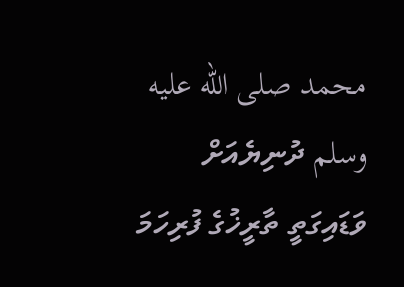محمد صلى الله عليه وسلم ދުނިޔެއަށް ވަޑައިގަތީ ތާރީޚުގެ ފުރިހަމަ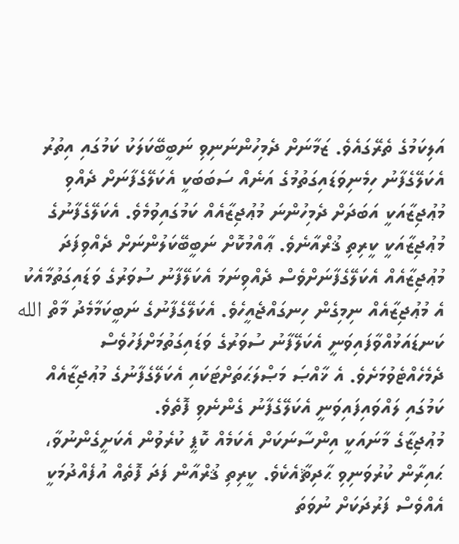އަލިކަމުގެ ތެރޭގައެވެ. ޒަމާނަށް ދެމިހުންނަނިވި ނަބީބޭކަލަކު ކަމުގައި އިތުރު އެކަލޭގެފާނު ހިމެނިވަޑައިގަތުމުގެ އަނެއް ސަބަބަކީ އެކަލޭގެފާނަށް ދެއްވި މުޢުޖިޒާއަކީ އަބަދަށް ދެމިހުންނަ މުޢުޖިޒާއެއް ކަމުގައިވުމެވެ. އެކަލޭގެފާނުގެ މުޢުޖިޒާއަކީ ކީރިތި ޤުރްއާނެވެ. ޢާއްމުކޮށް ނަބީބޭކަލުންނަށް ދެއްވިފަދަ މުޢުޖިޒާއެއް އެކަލޭގެފާނަށްވެސް ދެއްވިނަމަ އެކަލޭފާނު ސުވަރުގެ ވަޑައިގަތުމާއެކު އެ މުޢުޖިޒާއެއް ނިމިގެން ހިނގައްޖެއީހެވެ. އެކަލޭގެފާނުގެ ނަބީކަމާމެދު މާތް الله ކަނޑައަޅުއްވާފައިވަނީ އެކަލޭފާނު ސުވަރުގެ ވަޑައިގަތުމަށްފަހުވެސް ދެމެހެއްޓެވުމަށެވެ. އެ ޚާއްޞަ މަޞްލަޙަތަށްޓަކައި އެކަލޭގެފާނުގެ މުޢުޖިޒާއެއް ކަމުގައި ލައްވައިފައިވަނީ އެކަލޭގެފާނު ގެންނެވި ފޮތެވެ.
މުޢުޖިޒާގެ މާނައަކީ އިންސާނަކަށް އެކަމެއް ކޮޕީ ކުރެވުން އެކަށީގެންނުވާ، ޙައިރާން ކުރުވަނިވި ޙާދިޘާއެކެވެ. ކީރިތި ޤުރްއާން ފަދަ ފޮތެއް އުފެއްދުމަކީ އެއްވެސް ފަރުދަކަށް ނުވަތަ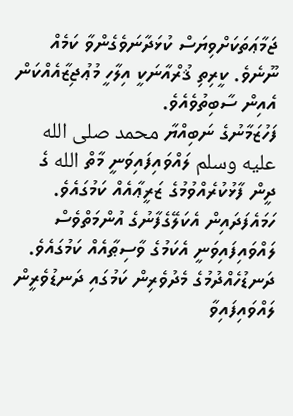ޖަމާޢަތަކަށްވިޔަސް ކުޅަދާނަވެގެންވާ ކަމެއް ނޫނެވެ. ކީރިތި ޤުރްއާނަކީ އިލާހީ މުޢުޖިޒާއެއްކަން އެއިން ސާބިތުވެއެވެ.
ފަހުޒަމާނުގެ ނަބިއްޔާ محمد صلى الله عليه وسلم ލައްވައިފައިވަނީ މާތް الله ގެ ދީން ފާޅުކުރެއްވުމުގެ ޒަރީޢާއެއް ކަމުގައެވެ. ހަމައެފަދައިން އެކަލޭގެފާނުގެ އުންމަތްވެސް ލައްވައިފައިވަނީ އެކަމުގެ ވާސިޠާއެއް ކަމުގައެވެ. ދަނޑުހެއްދުމުގެ މެދުވެރިން ކަމުގައި ދަނޑުވެރީން ލައްވައިފައިވާ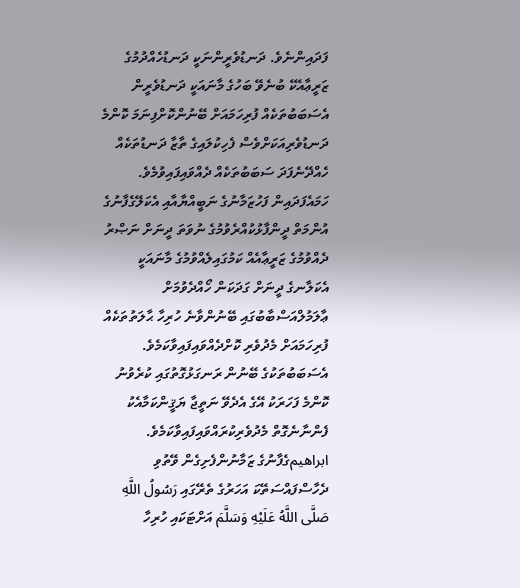ފަދައިންނެވެ. ދަނޑުވެރީންނަކީ ދަނޑުހެއްދުމުގެ ޒަރީޢާއެކޭ ބުނެވޭ ބަހުގެ މާނައަކީ ދަނޑުވެރީން އެސަބަބުތަކެއް ފުރިހަމައަށް ބޭނުންކޮށްފިނަމަ ކޮންމެ ދަނޑުވެރިއަކަށްވެސް ފެހިކުލައިގެ ތާޒާ ދަނޑުތަކެއް ހެއްދޭނެފަދަ ސަބަބުތަކެއް ދެއްވައިފައިވުމެވެ. ހަމައެފަދައިން ފަހުޒަމާނުގެ ނަބީއްޔާއާއި އެކަލޭގެފާނުގެ އުންމަތް ދީންފާޅުކުއްރެވުމުގެ ނުވަތަ ދީނަށް ނަޞްރު ދެއްވުމުގެ ޒަރީޢާއެއް ކަމުގައިލެއްވުމުގެ މާނައަކީ އެކަލާނގެ ދީނަށް ގަދަކަން ހޯއްދެވުމަށް ޢާލަމުލްއަސްބާބުގައި ބޭނުންވާނެ ހުރިހާ ޙާލަތުތަކެއް ފުރިހަމައަށް މެދުވެރި ކޮށްދެއްވައިފައިވާކަމެވެ. އެސަބަބުތަކުގެ ބޭނުން ރަނގަޅުގޮތުގައި ކުރެވުނު ކޮންމެ ފަހަރަކު އޭގެ އެދެވޭ ނަތީޖާ ޔަޤީންކަމާއެކު ފެންނާނެގޮތް މެދުވެރިކުރައްވައިފައިވާކަމެވެ.
ابراهيمގެފާނުގެ ޒަމާނުންފެށިގެން ވޭތުވި ދެހާސްފައްސަތޭކަ އަހަރުގެ ތެރޭގައި رَسُولُ اللَّهِ صَلَّى اللَّهُ عَلَيْهِ وَسَلَّمَ އަށްޓަކައި ހުރިހާ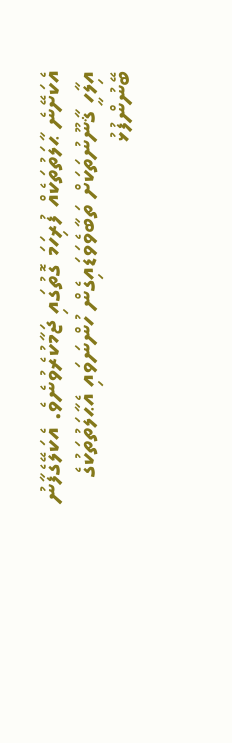އެކަށޭނެ ޙާލަތުތަކެއް ފުރިހަމަ ގޮތުގައި ޖަމާކުރެވުނެވެ. އެކަލޭގެފާނު އިލާހީ ޤާނޫނުތަކަށް ތަބާވެވަޑައިގެން ހުންނަވައި އެޙާލަތުތަކުގެ ބޭނުންފުޅު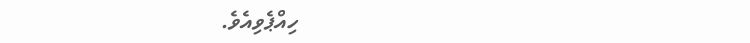ހިއްޕެވިއެވެ.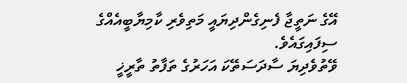އޭގެ ނަތީޖާ ފެނިގެންދިޔައީ މަތިވެރި ކާމިޔާބީއެއްގެ ސިފައިގައެވެ.
ވޭތުވެދިޔަ ސާދަސަތޭކަ އަހަރުގެ ތަފާތު ތާރީޚީ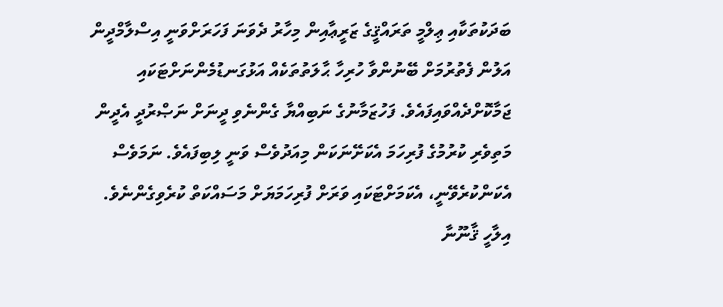ބަދަކުތަކާއި ޢިލްމީ ތަރައްޤީގެ ޒަރީޢާއިން މިހާރު ދެވަނަ ފަހަރަށްވަނީ އިސްލާމްދީން އަލުން ފެތުރުމަށް ބޭނުންވާ ހުރިހާ ޙާލަތުތަކެއް އަޅުގަނޑުމެންނަށްޓަކައި ޖަމާކޮށްދެއްވައިފައެވެ. ފަހުޒަމާނުގެ ނަބިއްޔާ ގެންނެވި ދީނަށް ނަޞްރުދީ އެދީން މަތިވެރި ކުރުމުގެ ފުރިހަމަ އެކަށޭނަކަން މިއަދުވެސް ވަނީ ލިބިފައެވެ. ނަމަވެސް އެކަންކުރެވޭނީ، އެކަމަށްޓަކައި ވަރަށް ފުރިހަމަޔަށް މަސައްކަތް ކުރެވިގެންނެވެ. އިލާހީ ޤާނޫނާ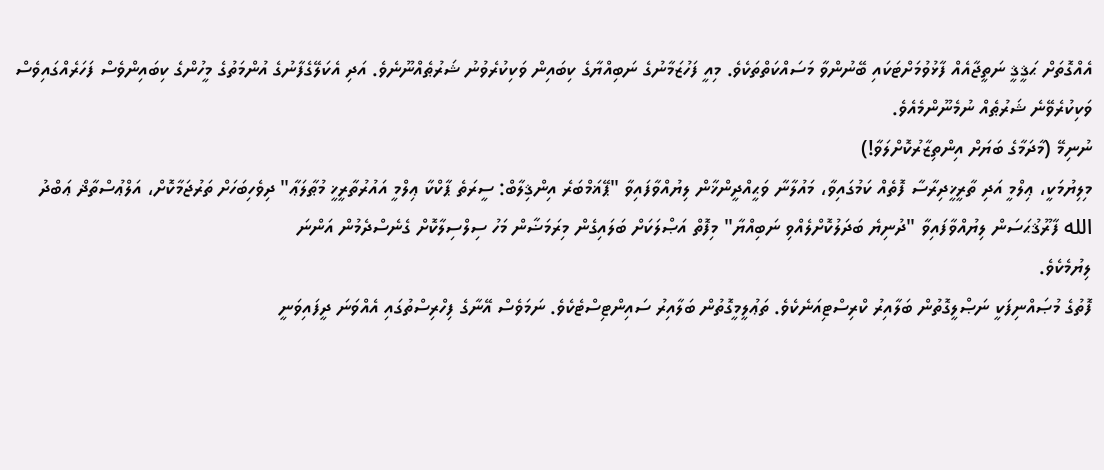އެއްގޮތަށް ޙަޤީޤީ ނަތީޖާއެއް ފާޅުވުމަށްޓަކައި ބޭނުންވާ މަސައްކަތްތަކެވެ. މިއީ ފަހުޒަމާނުގެ ނަބިއްޔާގެ ކިބައިން ވަކިކުރެވުނު ޝަރުޠެއްނޫނެވެ. އަދި އެކަލޭގެފާނުގެ އުންމަތުގެ މީހުންގެ ކިބައިންވެސް ފަހަރެއްގައިވެސް ވަކިކުރެވޭނެ ޝަރުޠެއް ނުމެނޫންމެއެވެ.
ނުނިމޭ (މާދަމާގެ ބަޔަށް އިންތިޒާރުކޮށްލަވާ!)
މިލިޔުމަކީ، ޢިލްމީ އަދި ތާރީޚީދިރާސާ ފޮތެއް ކަމުގައިވާ، މައުލާނާ ވަޙީއްދީންޚާން ލިޔުއްވާފައިވާ "ޕޭޣަމްބަރެ އިންޤިލާބް: ސީރަތެ ޕާކްކާ ޢިލްމީ އައުރުތާރީޚީ މުޠާލަޢާ" ދިވެހިބަހަށް ތަރުޖަމާކޮށް، އަލްޢުސްތާޛް ޢަބްދު الله ފާރޫޤުޙަސަން ލިޔުއްވާފައިވާ "ދުނިޔެ ބަދަލުކޮށްލެއްވި ނަބިއްޔާ" މިފޮތް އަޞްލަކަށް ބަލައިގެން މިރަމަޟާން މަހު ސިލްސިލާކޮށް ގެނެސްދެމުން އަންނަ
ލިޔުމެކެވެ.
ފޮތުގެ މުޞައްނިފަކީ ނަޞްލީގޮތުން ބަލާއިރު ކްރިސްޓިއަނެކެވެ. ތަޢުލީމީގޮތުން ބަލާއިރު ސައިންޓިސްޓެކެވެ. ނަމަވެސް އޭނާގެ ފިހްރިސްތުގައި އެއްވަނަ ދީފައިވަނީ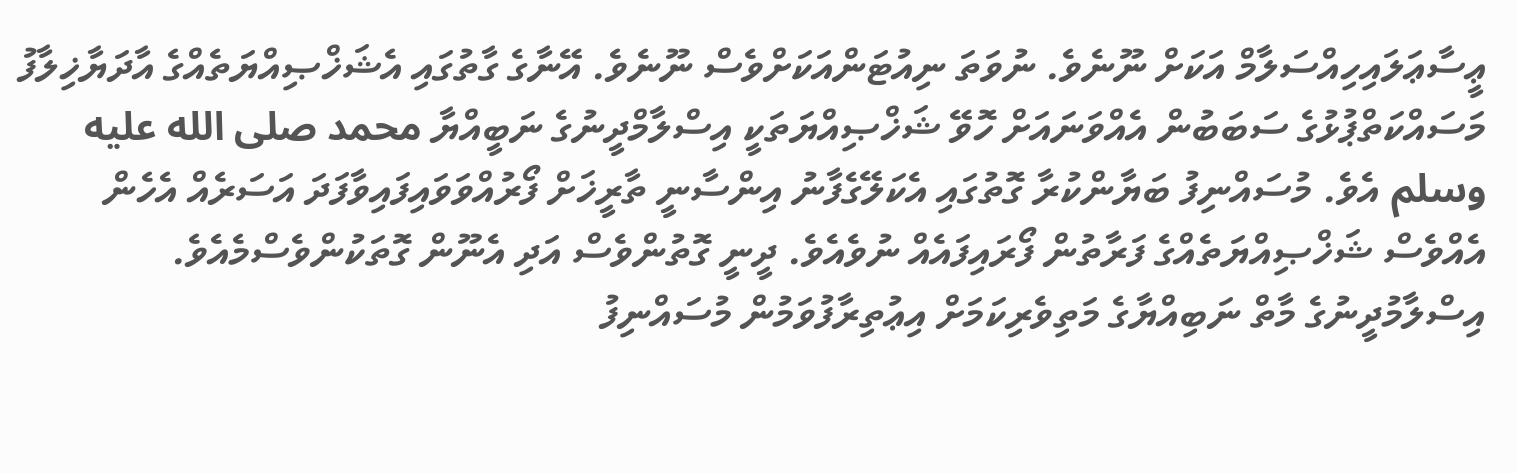ޢީސާޢަލައިހިއްސަލާމް އަކަށް ނޫނެވެ. ނުވަތަ ނިއުޓަންއަކަށްވެސް ނޫނެވެ. އޭނާގެ ގާތުގައި އެޝަޚްޞިއްޔަތެއްގެ އާދަޔާޚިލާފު މަސައްކަތްޕުޅުގެ ސަބަބުން އެއްވަނައަށް ހޮވޭ ޝަޚްޞިއްޔަތަކީ އިސްލާމްދީނުގެ ނަބީއްޔާ محمد صلى الله عليه وسلم އެވެ. މުސައްނިފު ބަޔާންކުރާ ގޮތުގައި އެކަލޭގެފާނު އިންސާނީ ތާރީޚަށް ފޯރުއްވަވައިފައިވާފަދަ އަސަރެއް އެހެން އެއްވެސް ޝަޚްޞިއްޔަތެއްގެ ފަރާތުން ފޯރައިފައެއް ނުވެއެވެ. ދީނީ ގޮތުންވެސް އަދި އެނޫން ގޮތަކުންވެސްމެއެވެ.
އިސްލާމުދީނުގެ މާތް ނަބިއްޔާގެ މަތިވެރިކަމަށް އިޢުތިރާފުވަމުން މުސައްނިފު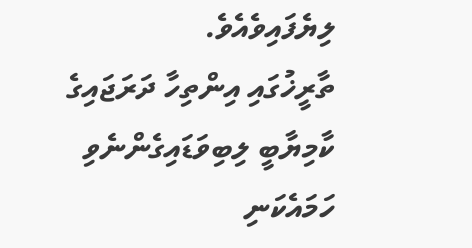ލިޔެފައިވެއެވެ.
ތާރީޚުގައި އިންތިހާ ދަރަޖައިގެ ކާމިޔާބީ ލިބިވަޑައިގެންނެވި ހަމައެކަނި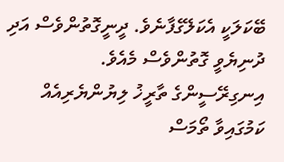ބޭކަލަކީ އެކަލޭގެފާނެވެ. ދީނީގޮތުންވެސް އަދި ދުނިޔެވީ ގޮތުންވެސް މެއެވެ.
އިނގިރޭސީންގެ ތާރީޚު ލިޔުންޔެރިއެއް ކަމުގައިވާ ތޯމަސް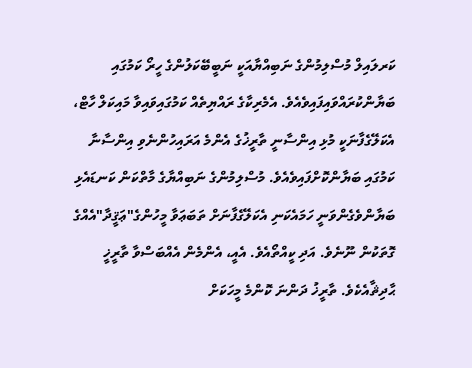ކަރލައިލް މުސްލިމުންގެ ނަބިއްޔާއަކީ ނަބީބޭކަލުންގެ ހީރޯ ކަމުގައި ބަޔާންކުރައްވައިފައިވެއެވެ. އެމެރިކާގެ ރައްޔިތެއް ކަމުގައިވައިވާ މައިކަލް ހާޓް، އެކަލޭގެފާނަކީ މުޅި އިންސާނީ ތާރީޚުގެ އެންމެ އަރައިހުންނެވި އިންސާނާ ކަމުގައި ބަޔާންކޮށްފައިވެއެވެ. މުސްލިމުންގެ ނަބިއްޔާގެ މާތްކަން ކަނޑައެޅި ބަޔާންވެގެންވަނީ ހަމައެކަނި އެކަލޭގެފާނަށް ތަބަޢަވާ މީހުންގެ"ޢަޤީދާ"އެއްގެ ގޮތަކުން ނޫނެވެ. އަދި ކީއްތޯއެވެ. އެއީ، އެންމެން އެއްބަސްވާ ތާރީޚީ ޙާދިޘާއެކެވެ. ތާރީޚު ދަންނަ ކޮންމެ މީހަކަށް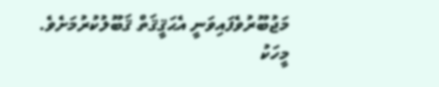މަޖުބޫރުވެފައިވަނީ އެޙަޤީޤަތް ޤަބޫލުކުރުމަށެވެ.
މީހަކު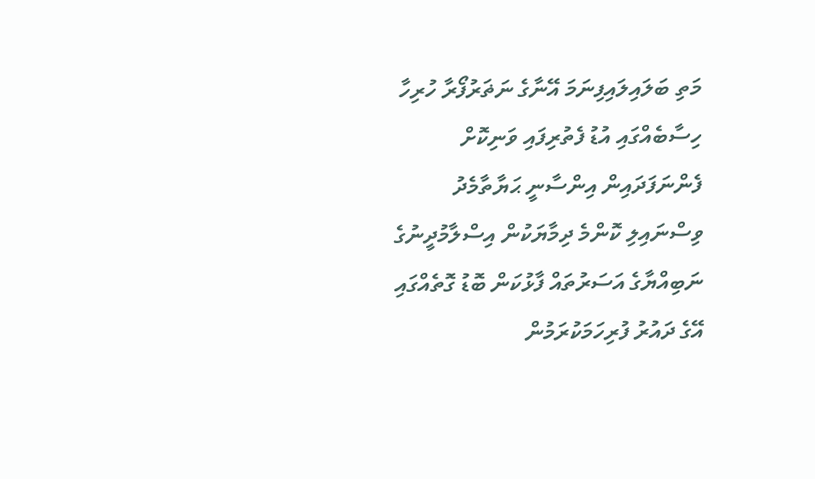މަތި ބަލައިލައިފިނަމަ އޭނާގެ ނަޡަރުފޯރާ ހުރިހާ ހިސާބެއްގައި އުޑު ފެތުރިފައި ވަނިކޮށް ފެންނަފަދައިން އިންސާނީ ޙަޔާތާމެދު ވިސްނައިލި ކޮންމެ ދިމާޔަކުން އިސްލާމުދީނުގެ ނަބިއްޔާގެ އަސަރުތައް ފާޅުކަން ބޮޑު ގޮތެއްގައި އޭގެ ދައުރު ފުރިހަމަކުރަމުން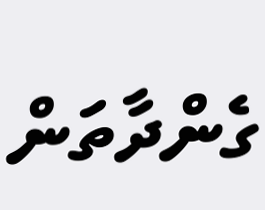ގެންދާތަން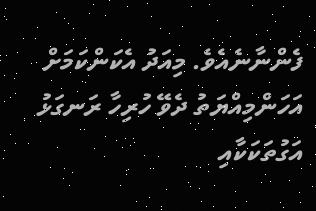ފެންނާނެއެވެ. މިއަދު އެކަންކަމަށް އަހަންމިއްޔަތު ދެވޭ ހުރިހާ ރަނގަޅު އަގުތަކަކާއި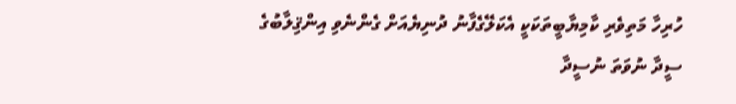ހުރިހާ މަތިވެރި ކާމިޔާބީތަކަކީ އެކަލޭގެފާނު ދުނިޔެއަށް ގެންނެވި އިންޤިލާބުގެ ސީދާ ނުވަތަ ނުސީދާ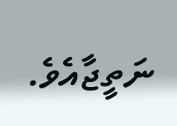ނަތީޖާއެވެ.